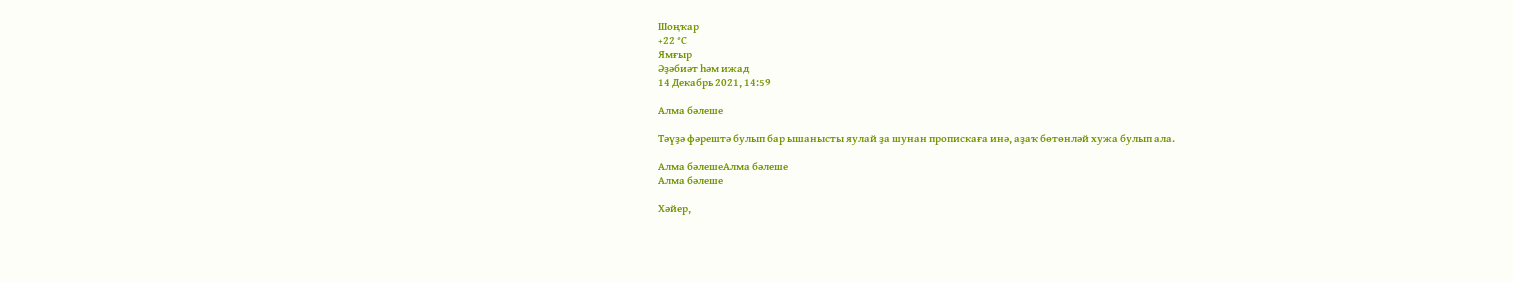Шоңҡар
+22 °С
Ямғыр
Әҙәбиәт һәм ижад
14 Декабрь 2021, 14:59

Алма бәлеше

Тәүҙә фәрештә булып бар ышанысты яулай ҙа шунан пропискаға инә, аҙаҡ бөтөнләй хужа булып ала.

Алма бәлешеАлма бәлеше
Алма бәлеше

Хәйер,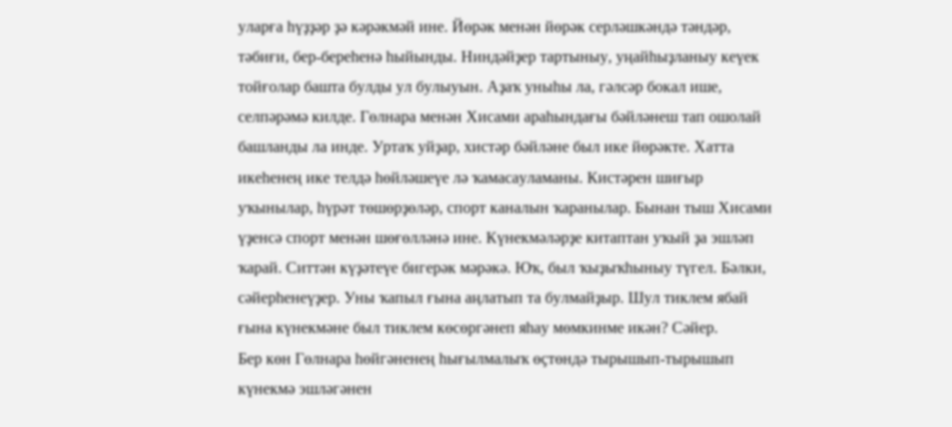уларға һүҙҙәр ҙә кәрәкмәй ине. Йөрәк менән йөрәк серләшкәндә тәндәр, тәбиғи, бер-береһенә һыйынды. Ниндәйҙер тартыныу, уңайһыҙланыу кеүек тойғолар башта булды ул булыуын. Аҙаҡ уныһы ла, гәлсәр бокал ише, селпәрәмә килде. Гөлнара менән Хисами араһындағы бәйләнеш тап ошолай башланды ла инде. Уртаҡ уйҙар, хистәр бәйләне был ике йөрәкте. Хатта икеһенең ике телдә һөйләшеүе лә ҡамасауламаны. Кистәрен шиғыр уҡынылар, һүрәт төшөрҙөләр, спорт каналын ҡаранылар. Бынан тыш Хисами үҙенсә спорт менән шөғөлләнә ине. Күнекмәләрҙе китаптан уҡый ҙа эшләп ҡарай. Ситтән күҙәтеүе бигерәк мәрәкә. Юҡ, был ҡыҙыҡһыныу түгел. Бәлки, сәйерһенеүҙер. Уны ҡапыл ғына аңлатып та булмайҙыр. Шул тиклем ябай ғына күнекмәне был тиклем көсөргәнеп яһау мөмкинме икән? Сәйер.
Бер көн Гөлнара һөйгәненең һығылмалыҡ өҫтөндә тырышып-тырышып күнекмә эшләгәнен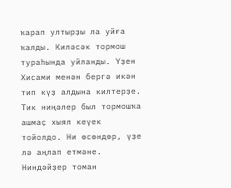ҡарап ултырҙы ла уйға ҡалды. Киләсәк тормош тураһында уйланды. Үҙен Хисами менән бергә икән тип күҙ алдына килтерҙе. Тик ниңәлер был тормошҡа ашмаҫ хыял кеүек тойолдо. Ни өсөндөр, үҙе лә аңлап етмәне. Ниндәйҙер томан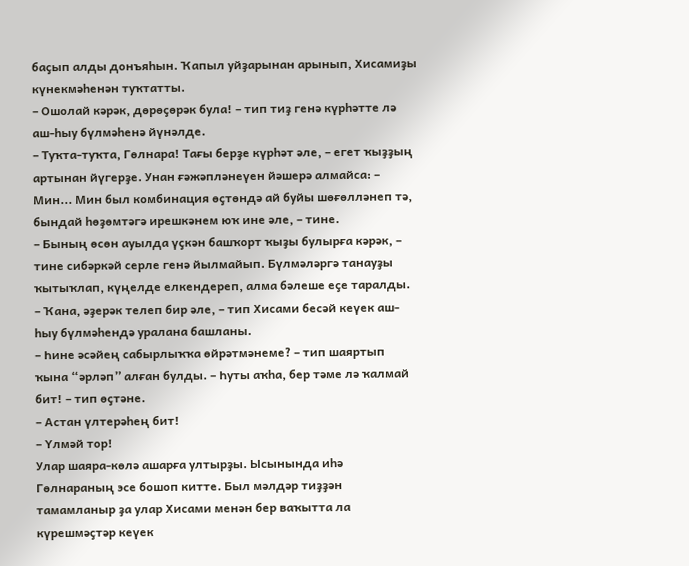баҫып алды донъяһын. Ҡапыл уйҙарынан арынып, Хисамиҙы күнекмәһенән туҡтатты.
– Ошолай кәрәк, дөрөҫөрәк була! – тип тиҙ генә күрһәтте лә аш-һыу бүлмәһенә йүнәлде.
– Туҡта-туҡта, Гөлнара! Тағы берҙе күрһәт әле, – егет ҡыҙҙың артынан йүгерҙе. Унан ғәжәпләнеүен йәшерә алмайса: – Мин... Мин был комбинация өҫтөндә ай буйы шөғөлләнеп тә, бындай һөҙөмтәгә ирешкәнем юҡ ине әле, – тине.
– Бының өсөн ауылда үҫкән башҡорт ҡыҙы булырға кәрәк, – тине сибәркәй серле генә йылмайып. Бүлмәләргә танауҙы ҡытыҡлап, күңелде елкендереп, алма бәлеше еҫе таралды.
– Ҡана, әҙерәк телеп бир әле, – тип Хисами бесәй кеүек аш-һыу бүлмәһендә уралана башланы.
– Һине әсәйең сабырлыҡҡа өйрәтмәнеме? – тип шаяртып ҡына “әрләп” алған булды. – Һуты аҡһа, бер тәме лә ҡалмай бит! – тип өҫтәне.
– Астан үлтерәһең бит!
– Үлмәй тор!
Улар шаяра-көлә ашарға ултырҙы. Ысынында иһә Гөлнараның эсе бошоп китте. Был мәлдәр тиҙҙән тамамланыр ҙа улар Хисами менән бер ваҡытта ла күрешмәҫтәр кеүек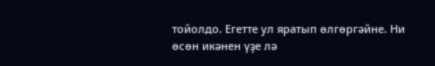тойолдо. Егетте ул яратып өлгөргәйне. Ни өсөн икәнен үҙе лә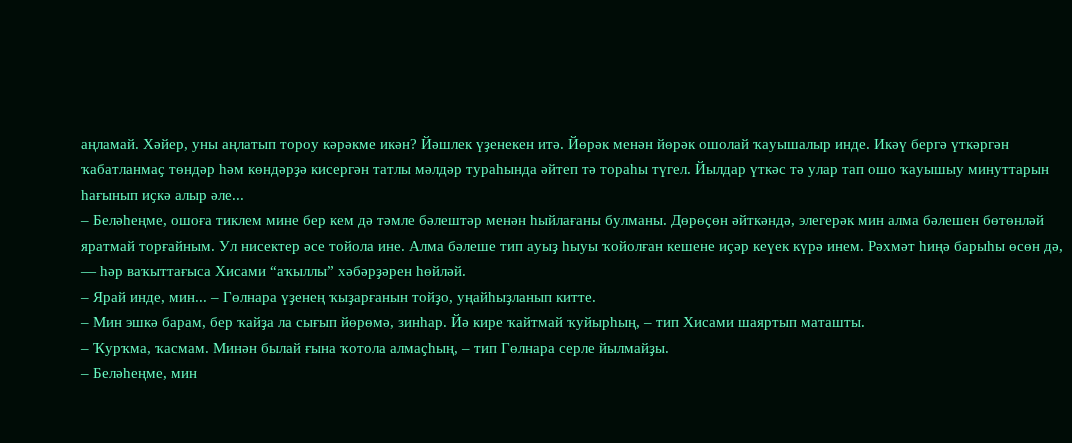аңламай. Хәйер, уны аңлатып тороу кәрәкме икән? Йәшлек үҙенекен итә. Йөрәк менән йөрәк ошолай ҡауышалыр инде. Икәү бергә үткәргән ҡабатланмаҫ төндәр һәм көндәрҙә кисергән татлы мәлдәр тураһында әйтеп тә тораһы түгел. Йылдар үткәс тә улар тап ошо ҡауышыу минуттарын һағынып иҫкә алыр әле...
– Беләһеңме, ошоға тиклем мине бер кем дә тәмле бәлештәр менән һыйлағаны булманы. Дөрөҫөн әйткәндә, элегерәк мин алма бәлешен бөтөнләй яратмай торғайным. Ул нисектер әсе тойола ине. Алма бәлеше тип ауыҙ һыуы ҡойолған кешене иҫәр кеүек күрә инем. Рәхмәт һиңә барыһы өсөн дә, — һәр ваҡыттағыса Хисами “аҡыллы” хәбәрҙәрен һөйләй.
– Ярай инде, мин... – Гөлнара үҙенең ҡыҙарғанын тойҙо, уңайһыҙланып китте.
– Мин эшкә барам, бер ҡайҙа ла сығып йөрөмә, зинһар. Йә кире ҡайтмай ҡуйырһың, – тип Хисами шаяртып маташты.
– Ҡурҡма, ҡасмам. Минән былай ғына ҡотола алмаҫһың, – тип Гөлнара серле йылмайҙы.
– Беләһеңме, мин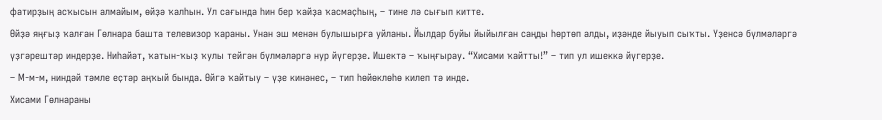фатирҙың асҡысын алмайым, өйҙә ҡалһын. Ул сағында һин бер ҡайҙа ҡасмаҫһың, – тине лә сығып китте.
Өйҙә яңғыҙ ҡалған Гөлнара башта телевизор ҡараны. Унан эш менән булышырға уйланы. Йылдар буйы йыйылған саңды һөртөп алды, иҙәнде йыуып сыҡты. Үҙенсә бүлмәләргә үҙгәрештәр индерҙе. Ниһайәт, ҡатын-ҡыҙ ҡулы тейгән бүлмәләргә нур йүгерҙе. Ишектә – ҡыңғырау. “Хисами ҡайтты!” – тип ул ишеккә йүгерҙе.
– М-м-м, ниндәй тәмле еҫтәр аңҡый бында. Өйгә ҡайтыу – үҙе кинәнес, – тип һөйөклөһө килеп тә инде.
Хисами Гөлнараны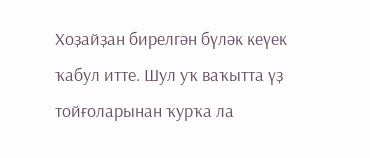Хоҙайҙан бирелгән бүләк кеүек ҡабул итте. Шул уҡ ваҡытта үҙ тойғоларынан ҡурҡа ла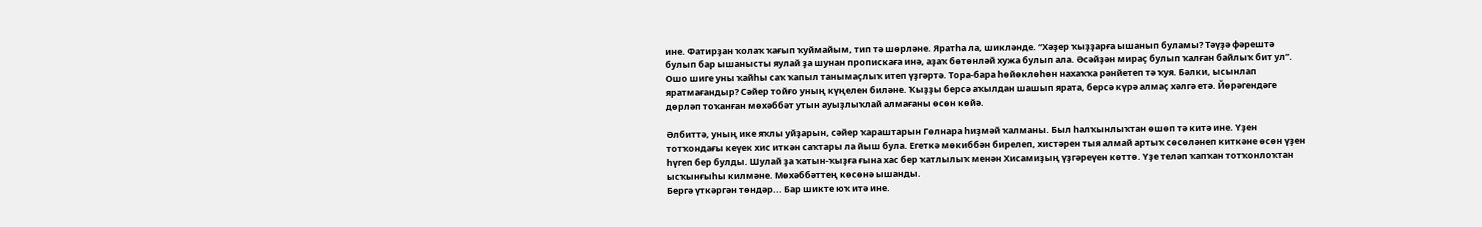ине. Фатирҙан ҡолаҡ ҡағып ҡуймайым, тип тә шөрләне. Яратһа ла, шикләнде. “Хәҙер ҡыҙҙарға ышанып буламы? Тәүҙә фәрештә булып бар ышанысты яулай ҙа шунан пропискаға инә, аҙаҡ бөтөнләй хужа булып ала. Әсәйҙән мираҫ булып ҡалған байлыҡ бит ул”. Ошо шиге уны ҡайһы саҡ ҡапыл танымаҫлыҡ итеп үҙгәртә. Тора-бара һөйөклөһөн нахаҡҡа рәнйетеп тә ҡуя. Бәлки, ысынлап яратмағандыр? Сәйер тойғо уның күңелен биләне. Ҡыҙҙы берсә аҡылдан шашып ярата, берсә күрә алмаҫ хәлгә етә. Йөрәгендәге дөрләп тоҡанған мөхәббәт утын ауыҙлыҡлай алмағаны өсөн көйә.

Әлбиттә, уның ике яҡлы уйҙарын, сәйер ҡараштарын Гөлнара һиҙмәй ҡалманы. Был һалҡынлыҡтан өшөп тә китә ине. Үҙен тотҡондағы кеүек хис иткән саҡтары ла йыш була. Егеткә мөкиббән бирелеп, хистәрен тыя алмай артыҡ сөсөләнеп киткәне өсөн үҙен һүгеп бер булды. Шулай ҙа ҡатын-ҡыҙға ғына хас бер ҡатлылыҡ менән Хисамиҙың үҙгәреүен көттө. Үҙе теләп ҡапҡан тотҡонлоҡтан ысҡынғыһы килмәне. Мөхәббәттең көсөнә ышанды.
Бергә үткәргән төндәр... Бар шикте юҡ итә ине.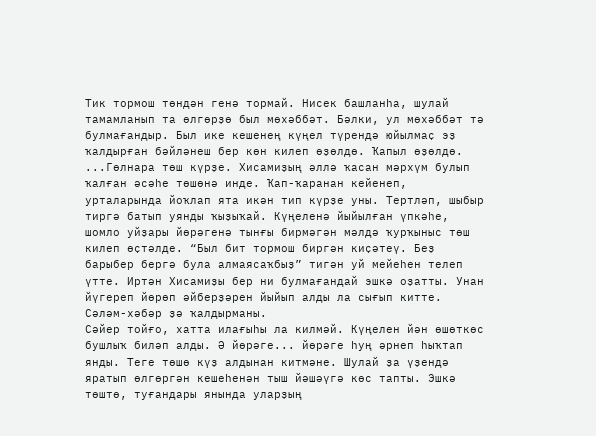Тик тормош төндән генә тормай. Нисек башланһа, шулай тамамланып та өлгөрҙө был мөхәббәт. Бәлки, ул мөхәббәт тә булмағандыр. Был ике кешенең күңел түрендә юйылмаҫ эҙ ҡалдырған бәйләнеш бер көн килеп өҙөлдө. Ҡапыл өҙөлдө.
...Гөлнара төш күрҙе. Хисамиҙың әллә ҡасан мәрхүм булып ҡалған әсәһе төшөнә инде. Ҡап-ҡаранан кейенеп, урталарында йоҡлап ята икән тип күрҙе уны. Тертләп, шыбыр тиргә батып уянды ҡыҙыҡай. Күңеленә йыйылған үпкәһе, шомло уйҙары йөрәгенә тынғы бирмәгән мәлдә ҡурҡыныс төш килеп өҫтәлде. “Был бит тормош биргән киҫәтеү. Беҙ барыбер бергә була алмаясаҡбыҙ” тигән уй мейеһен телеп үтте. Иртән Хисамиҙы бер ни булмағандай эшкә оҙатты. Унан йүгереп йөрөп әйберҙәрен йыйып алды ла сығып китте. Сәләм-хәбәр ҙә ҡалдырманы.
Сәйер тойғо, хатта илағыһы ла килмәй. Күңелен йән өшөткөс бушлыҡ биләп алды. Ә йөрәге... йөрәге һуң әрнеп һыҡтап янды. Теге төшө күҙ алдынан китмәне. Шулай ҙа үҙендә яратып өлгөргән кешеһенән тыш йәшәүгә көс тапты. Эшкә төштө, туғандары янында уларҙың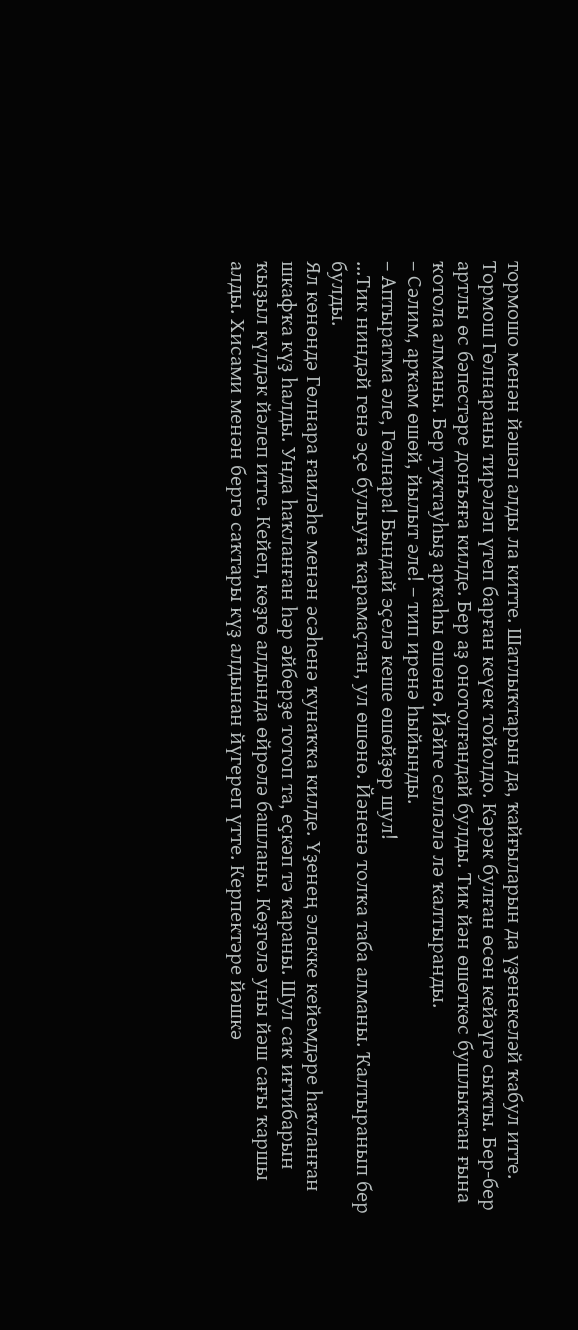тормошо менән йәшәп алды ла китте. Шатлыҡтарын да, ҡайғыларын да үҙенекеләй ҡабул итте. Тормош Гөлнараны тирәләп үтеп барған кеүек тойолдо. Кәрәк булған өсөн кейәүгә сыҡты. Бер-бер артлы өс бәпестәре донъяға килде. Бер аҙ онотолғандай булды. Тик йән өшөткөс бушлыҡтан ғына ҡотола алманы. Бер туҡтауһыҙ арҡаһы өшөнө. Йәйге селләлә лә ҡалтыранды.
– Сәлим, арҡам өшөй, йылыт әле! – тип иренә һыйынды.
– Аптыратма әле, Гөлнара! Бындай эҫелә кеше өшөйҙөр шул!
...Тик ниндәй генә эҫе булыуға ҡарамаҫтан, ул өшөнө. Йәненә толҡа таба алманы. Ҡалтыранып бер булды.
Ял көнөндә Гөлнара ғаиләһе менән әсәһенә ҡунаҡҡа килде. Үҙенең элекке кейемдәре һаҡланған шкафҡа күҙ һалды. Унда һаҡланған һәр әйберҙе тотоп та, еҫкәп тә ҡараны. Шул саҡ иғтибарын ҡыҙыл күлдәк йәлеп итте. Кейеп, көҙгө алдында өйрөлә башланы. Көҙгөлә уны йәш сағы ҡаршы алды. Хисами менән бергә саҡтары күҙ алдынан йүгереп үтте. Керпектәре йәшкә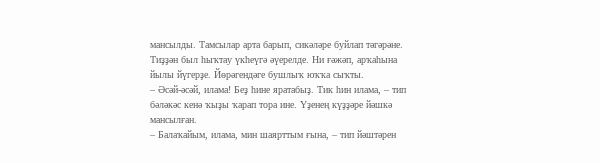мансылды. Тамсылар арта барып, сикәләре буйлап тәгәрәне. Тиҙҙән был һыҡтау үкһеүгә әүерелде. Ни ғәжәп, арҡаһына йылы йүгерҙе. Йөрәгендәге бушлыҡ юҡҡа сыҡты.
– Әсәй-әсәй, илама! Беҙ һине яратабыҙ. Тик һин илама, – тип бәләкәс кенә ҡыҙы ҡарап тора ине. Үҙенең күҙҙәре йәшкә мансылған.
– Балаҡайым, илама, мин шаярттым ғына, – тип йәштәрен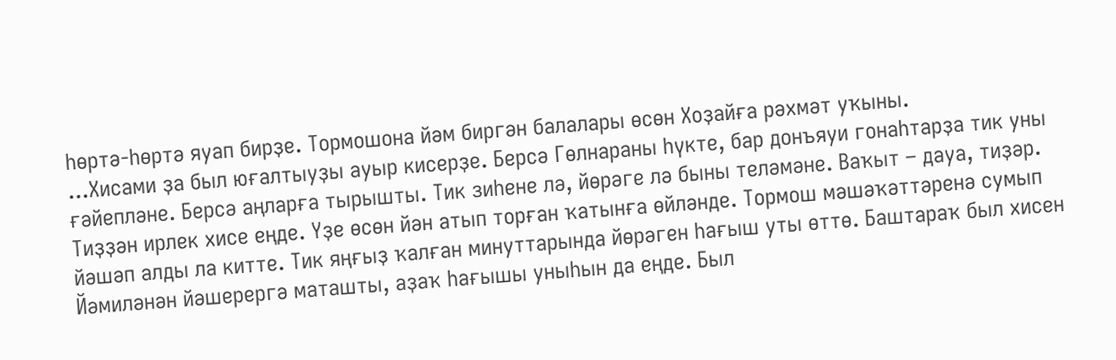һөртә-һөртә яуап бирҙе. Тормошона йәм биргән балалары өсөн Хоҙайға рәхмәт уҡыны.
...Хисами ҙа был юғалтыуҙы ауыр кисерҙе. Берсә Гөлнараны һүкте, бар донъяуи гонаһтарҙа тик уны ғәйепләне. Берсә аңларға тырышты. Тик зиһене лә, йөрәге лә быны теләмәне. Ваҡыт – дауа, тиҙәр. Тиҙҙән ирлек хисе еңде. Үҙе өсөн йән атып торған ҡатынға өйләнде. Тормош мәшәҡәттәренә сумып йәшәп алды ла китте. Тик яңғыҙ ҡалған минуттарында йөрәген һағыш уты өттө. Баштараҡ был хисен Йәмиләнән йәшерергә маташты, аҙаҡ һағышы уныһын да еңде. Был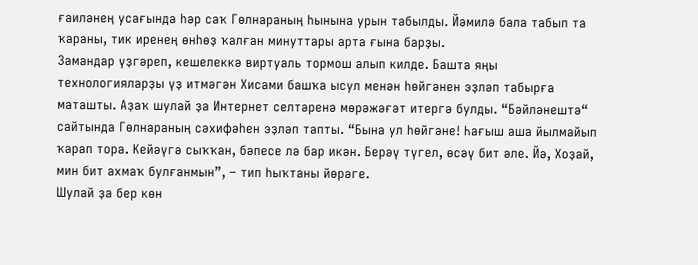ғаиләнең усағында һәр саҡ Гөлнараның һынына урын табылды. Йәмилә бала табып та ҡараны, тик иренең өнһөҙ ҡалған минуттары арта ғына барҙы.
Замандар үҙгәреп, кешелеккә виртуаль тормош алып килде. Башта яңы технологияларҙы үҙ итмәгән Хисами башҡа ысул менән һөйгәнен эҙләп табырға маташты. Аҙаҡ шулай ҙа Интернет селтәренә мөрәжәғәт итергә булды. “Бәйләнештә“ сайтында Гөлнараның сәхифәһен эҙләп тапты. “Бына ул һөйгәне! Һағыш аша йылмайып ҡарап тора. Кейәүгә сыҡҡан, бәпесе лә бар икән. Берәү түгел, өсәү бит әле. Йә, Хоҙай, мин бит ахмаҡ булғанмын”, – тип һыҡтаны йөрәге.
Шулай ҙа бер көн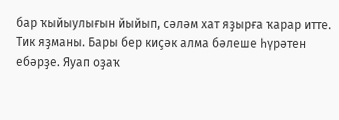бар ҡыйыулығын йыйып, сәләм хат яҙырға ҡарар итте. Тик яҙманы. Бары бер киҫәк алма бәлеше һүрәтен ебәрҙе. Яуап оҙаҡ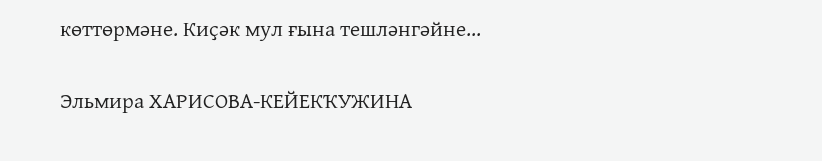көттөрмәне. Киҫәк мул ғына тешләнгәйне...

Эльмира ХАРИСОВА-КЕЙЕКҠУЖИНА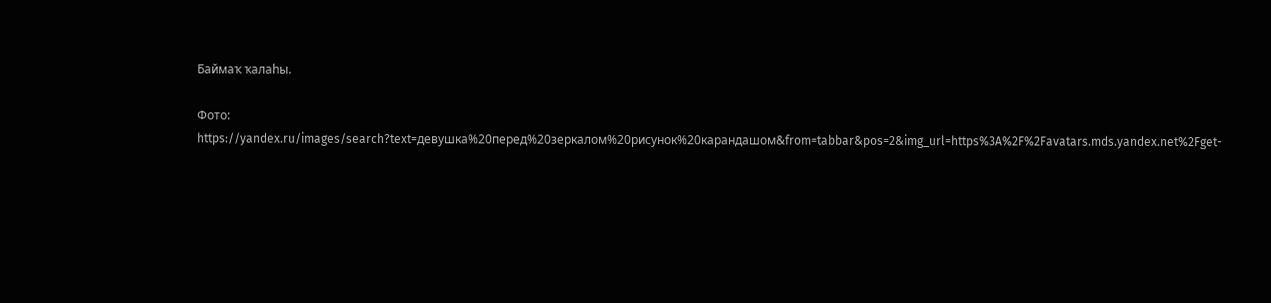Баймаҡ ҡалаһы.

Фото: https://yandex.ru/images/search?text=девушка%20перед%20зеркалом%20рисунок%20карандашом&from=tabbar&pos=2&img_url=https%3A%2F%2Favatars.mds.yandex.net%2Fget-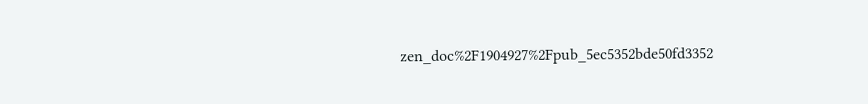zen_doc%2F1904927%2Fpub_5ec5352bde50fd3352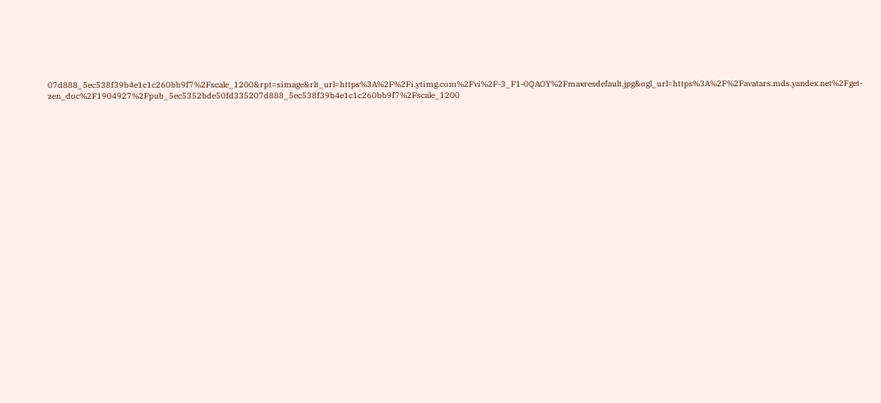07d888_5ec538f39b4e1c1c260bb9f7%2Fscale_1200&rpt=simage&rlt_url=https%3A%2F%2Fi.ytimg.com%2Fvi%2F-3_F1-0QAOY%2Fmaxresdefault.jpg&ogl_url=https%3A%2F%2Favatars.mds.yandex.net%2Fget-zen_doc%2F1904927%2Fpub_5ec5352bde50fd335207d888_5ec538f39b4e1c1c260bb9f7%2Fscale_1200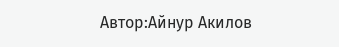Автор:Айнур Акилов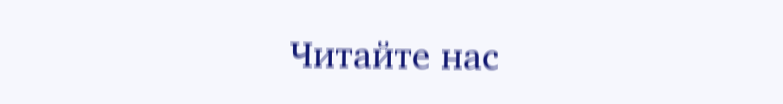Читайте нас